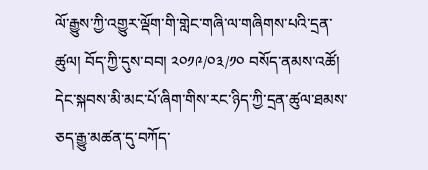ལོ་རྒྱུས་ཀྱི་འགྱུར་ལྡོག་གི་གླེང་གཞི་ལ་གཞིགས་པའི་དྲན་ཚུལ། བོད་ཀྱི་དུས་བབ། ༢༠༡༩/༠༣/༡༠ བསོད་ནམས་འཚོ། དེང་སྐབས་མི་མང་པོ་ཞིག་གིས་རང་ཉིད་ཀྱི་དྲན་ཚུལ་ཐམས་ཅད་རྒྱུ་མཚན་དུ་བཀོད་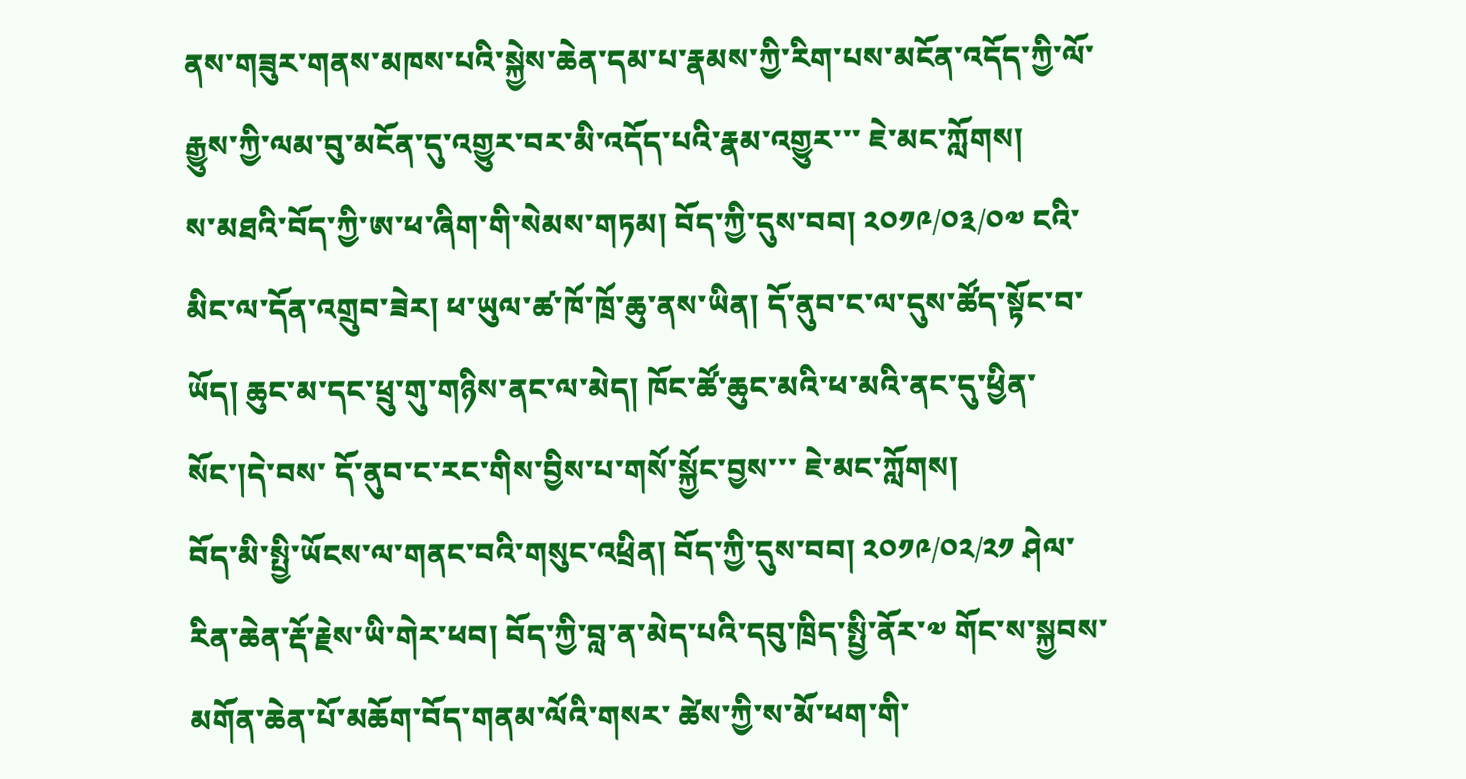ནས་གཟུར་གནས་མཁས་པའི་སྐྱེས་ཆེན་དམ་པ་རྣམས་ཀྱི་རིག་པས་མངོན་འདོད་ཀྱི་ལོ་རྒྱུས་ཀྱི་ལམ་བུ་མངོན་དུ་འགྱུར་བར་མི་འདོད་པའི་རྣམ་འགྱུར་་་ ཇེ་མང་ཀློགས།
ས་མཐའི་བོད་ཀྱི་ཨ་ཕ་ཞིག་གི་སེམས་གཏམ། བོད་ཀྱི་དུས་བབ། ༢༠༡༩/༠༣/༠༧ ངའི་མིང་ལ་དོན་འགྲུབ་ཟེར། ཕ་ཡུལ་ཚ་ཁོ་ཁྲོ་ཆུ་ནས་ཡིན། དོ་ནུབ་ང་ལ་དུས་ཚོད་སྟོང་བ་ཡོད། ཆུང་མ་དང་ཕྲུ་གུ་གཉིས་ནང་ལ་མེད། ཁོང་ཚོ་ཆུང་མའི་ཕ་མའི་ནང་དུ་ཕྱིན་སོང་།དེ་བས་ དོ་ནུབ་ང་རང་གིས་བྱིས་པ་གསོ་སྐྱོང་བྱས་་་ ཇེ་མང་ཀློགས།
བོད་མི་སྤྱི་ཡོངས་ལ་གནང་བའི་གསུང་འཕྲིན། བོད་ཀྱི་དུས་བབ། ༢༠༡༩/༠༢/༢༡ ཤེལ་རིན་ཆེན་རྡོ་རྗེས་ཡི་གེར་ཕབ། བོད་ཀྱི་བླ་ན་མེད་པའི་དབུ་ཁྲིད་སྤྱི་ནོར་༧ གོང་ས་སྐྱབས་མགོན་ཆེན་པོ་མཆོག་བོད་གནམ་ལོའི་གསར་ ཚེས་ཀྱི་ས་མོ་ཕག་གི་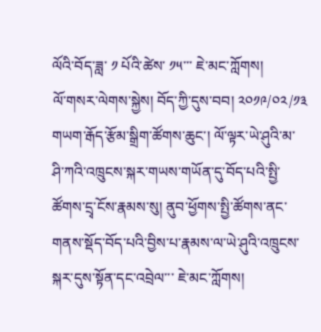ལོའི་བོད་ཟླ་ ༡ པོའི་ཚེས་ ༡༥་་་ ཇེ་མང་ཀློགས།
ལོ་གསར་ལེགས་སྐྱེས། བོད་ཀྱི་དུས་བབ། ༢༠༡༩/༠༢/༡༣ གཡག་རྒོད་རྩོམ་སྒྲིག་ཚོགས་ཆུང་། ལོ་ལྟར་ཡེ་ཤུའི་མ་ཤི་ཀའི་འཁྲུངས་སྐར་གཡས་གཡོན་དུ་བོད་པའི་སྤྱི་ཚོགས་དྲྭ་ངོས་རྣམས་སུ། ནུབ་ཕྱོགས་སྤྱི་ཚོགས་ནང་གནས་སྡོད་བོད་པའི་བྱིས་པ་རྣམས་ལ་ཡེ་ཤུའི་འཁྲུངས་སྐར་དུས་སྟོན་དང་འབྲེལ་་་ ཇེ་མང་ཀློགས།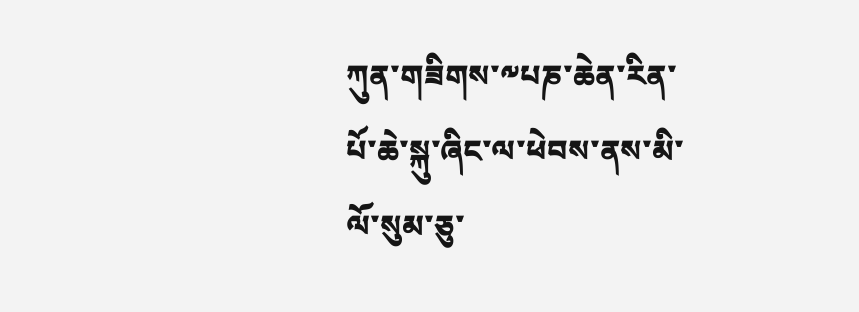ཀུན་གཟིགས་༸པཎ་ཆེན་རིན་པོ་ཆེ་སྐུ་ཞིང་ལ་ཕེབས་ནས་མི་ལོ་སུམ་ཅུ་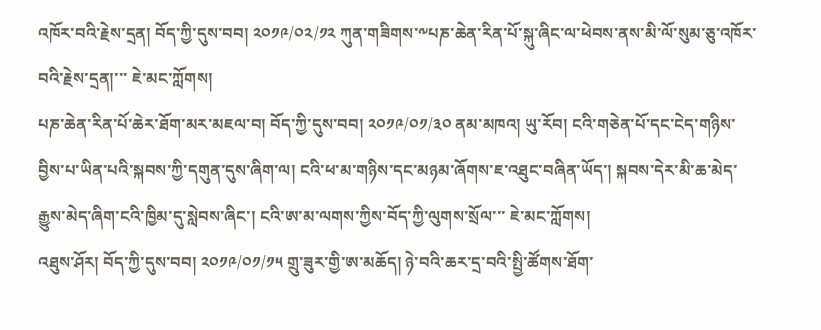འཁོར་བའི་རྗེས་དྲན། བོད་ཀྱི་དུས་བབ། ༢༠༡༩/༠༢/༡༢ ཀུན་གཟིགས་༸པཎ་ཆེན་རིན་པོ་སྐུ་ཞིང་ལ་ཕེབས་ནས་མི་ལོ་སུམ་ཅུ་འཁོར་བའི་རྗེས་དྲན།་་་ ཇེ་མང་ཀློགས།
པཎ་ཆེན་རིན་པོ་ཆེར་ཐོག་མར་མཇལ་བ། བོད་ཀྱི་དུས་བབ། ༢༠༡༩/༠༡/༣༠ ནམ་མཁའ། ཡུ་རོབ། ངའི་གཅེན་པོ་དང་ངེད་གཉིས་བྱིས་པ་ཡིན་པའི་སྐབས་ཀྱི་དགུན་དུས་ཞིག་ལ། ངའི་ཕ་མ་གཉིས་དང་མཉམ་ཞོགས་ཇ་འཐུང་བཞིན་ཡོད་། སྐབས་དེར་མི་ཆ་མེད་རྒྱུས་མེད་ཞིག་ངའི་ཁྱིམ་དུ་སླེབས་ཞིང་། ངའི་ཨ་མ་ལགས་ཀྱིས་བོད་ཀྱི་ལུགས་སྲོལ་་་ ཇེ་མང་ཀློགས།
འཐུས་ཤོར། བོད་ཀྱི་དུས་བབ། ༢༠༡༩/༠༡/༡༥ གྲུ་ཟུར་གྱི་ཨ་མཆོད། ཉེ་བའི་ཆར་དྲ་བའི་སྤྱི་ཚོགས་ཐོག་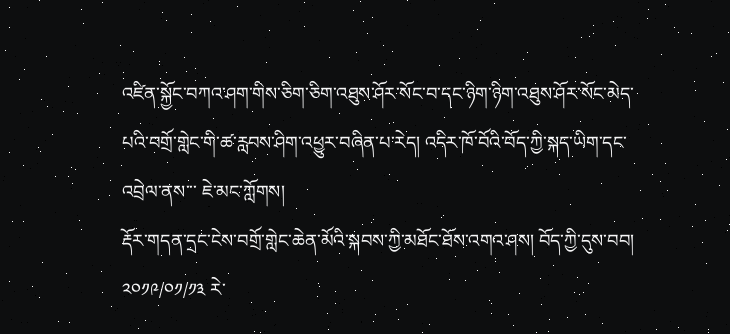འཛིན་སྐྱོང་བཀའ་ཤག་གིས་ཅིག་ཅིག་འཐུས་ཤོར་སོང་བ་དང་ཉིག་ཉིག་འཐུས་ཤོར་སོང་མེད་པའི་བགྲོ་གླེང་གི་ཚ་རླབས་ཤིག་འཕྱུར་བཞིན་པ་རེད། འདིར་ཁོ་བོའི་བོད་ཀྱི་སྐད་ཡིག་དང་འབྲེལ་ནས་་་ ཇེ་མང་ཀློགས།
རྡོར་གདན་དྲང་ངེས་བགྲོ་གླེང་ཆེན་མོའི་སྐབས་ཀྱི་མཐོང་ཐོས་འགའ་ཤས། བོད་ཀྱི་དུས་བབ། ༢༠༡༩/༠༡/༡༣ རེ་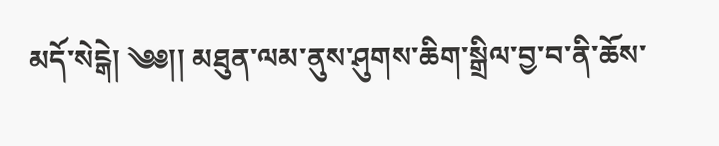མདོ་སེངྒེ། ༄༅།། མཐུན་ལམ་ནུས་ཤུགས་ཆིག་སྒྲིལ་བྱ་བ་ནི་ཆོས་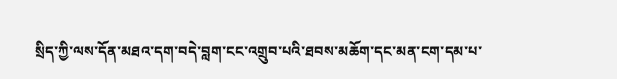སྲིད་ཀྱི་ལས་དོན་མཐའ་དག་བདེ་བླག་ངང་འགྲུབ་པའི་ཐབས་མཆོག་དང་མན་ངག་དམ་པ་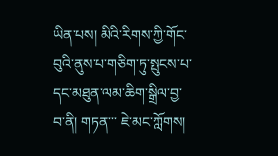ཡིན་པས། མིའི་རིགས་ཀྱི་གོང་བུའི་ནུས་པ་གཅིག་ཏུ་སྤུངས་པ་དང་མཐུན་ལམ་ཆིག་སྒྲིལ་བྱ་བ་ནི། གཏན་་་ ཇེ་མང་ཀློགས།